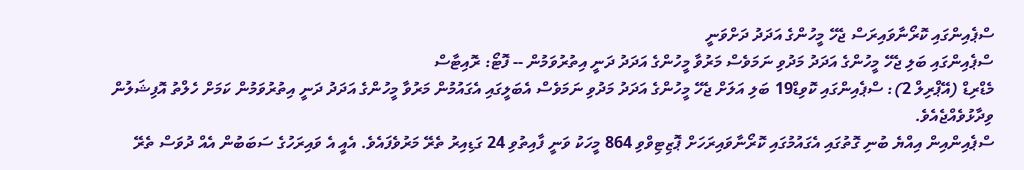ސްޕެއިންގައި ކޮރޯނާވައިރަސް ޖެހޭ މީހުންގެ އަދަދު ދަށްވަނީ
ސްޕެއިންގައި ބަލި ޖެހޭ މީހުންގެ އަދަދު މަދުވި ނަމަވެސް މަރުވާ މީހުންގެ އަދަދު ދަނީ އިތުރުވަމުން -- ފޮޓޯ: ރޮއިޓާސް
މެޑްރިޑް (އޭޕްރިލް 2): ސްޕެއިންގައި ކޮވިޑް19 ބަލި އަލަށް ޖެހޭ މީހުންގެ އަދަދު މަދުވި ނަމަވެސް އެބަލީގައި އެގައުމުން މަރުވާ މީހުންގެ އަދަދު ދަނީ އިތުރުވަމުން ކަމަށް ހެލްތު އޮފިޝަލުން ވިދާޅުވެއްޖެއެވެ.
ސްޕެއިންއިން އިއްޔެ ބުނި ގޮތުގައި އެގައުމުގައި ކޮރޯނާވައިރަހަށް ޕޮޒިޓިވްވި 864 މީހަކު ވަނީ ފާއިތުވި 24 ގަޑިއިރު ތެރޭ މަރުވެފައެވެ. އެއީ އެ ވައިރަހުގެ ސަބަބުން އެއް ދުވަސް ތެރޭ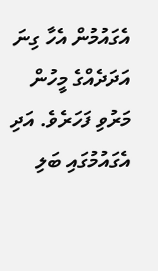އެގައުމުން އެހާ ގިނަ އަދަދެއްގެ މީހުން މަރުވި ފަހަރެވެ. އަދި އެގައުމުގައި ބަލި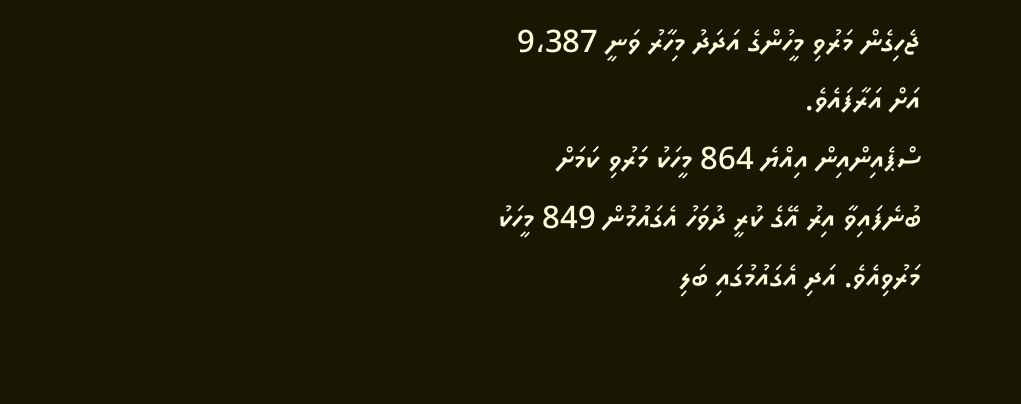ޖެހިގެން މަރުވި މީހުންގެ އަދަދު މިހާރު ވަނީ 9،387 އަށް އަރާފައެވެ.
ސްޕެއިންއިން އިއްޔެ 864 މީހަކު މަރުވި ކަމަށް ބުނެފައިވާ އިރު އޭގެ ކުރީ ދުވަހު އެގައުމުން 849 މީހަކު މަރުވިއެވެ. އަދި އެގައުމުގައި ބަލި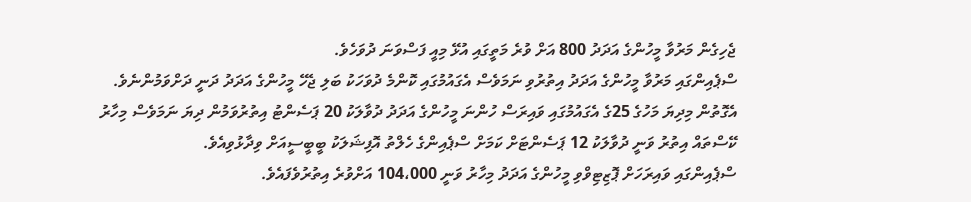ޖެހިގެން މަރުވާ މީހުންގެ އަދަދު 800 އަށް ވުރެ މަތީގައި އުޅޭ މިއީ ފަސްވަނަ ދުވަހެވެ.
ސްޕެއިންގައި މަރުވާ މީހުންގެ އަދަދު އިތުރުވި ނަމަވެސް އެގައުމުގައި ކޮންމެ ދުވަހަކު ބަލި ޖެހޭ މީހުންގެ އަދަދު ދަނީ ދަށްވަމުންނެވެ. އެގޮތުން މިދިޔަ މަހުގެ 25ގެ އެގައުމުގައި ވައިރަސް ހުންނަ މީހުންގެ އަދަދު ދުވާލަކު 20 ޕަސެންޓު އިތުރުވަމުން ދިޔަ ނަމަވެސް މިހާރު ކޭސްތައް އިތުރު ވަނީ ދުވާލަކު 12 ޕަސެންޓަށް ކަމަށް ސްޕެއިންގެ ހެލްތު އޮފިޝަލަކު ބީބީސީއަށް ވިދާޅުވިއެވެ.
ސްޕެއިންގައި ވައިރަހަށް ޕޮޒިޓިވްވި މީހުންގެ އަދަދު މިހާރު ވަނީ 104،000 އަށްވުރެ އިތުރުވެފައެވެ.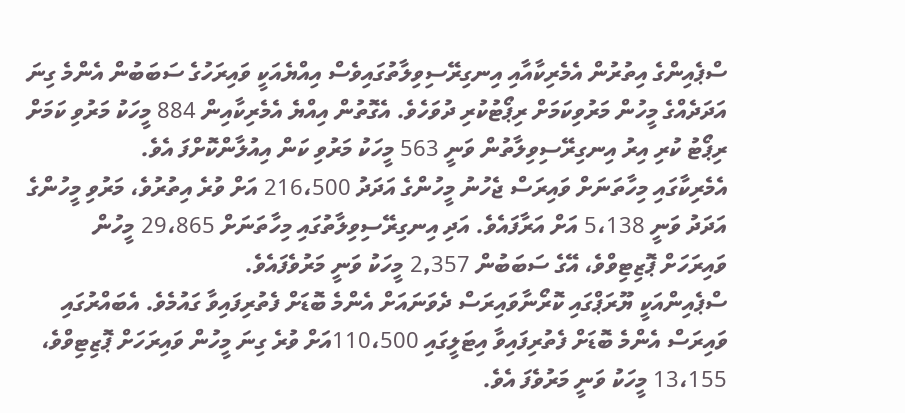ސްޕެއިންގެ އިތުރުން އެމެރިކާއާއި އިނގިރޭސިވިލާތުގައިވެސް އިއްޔެއަކީ ވައިރަހުގެ ސަބަބުން އެންމެ ގިނަ އަދަދެއްގެ މީހުން މަރުވިކަމަށް ރިޕޯޓުކުރި ދުވަހެވެ. އެގޮތުން އިއްޔެ އެމެރިކާއިން 884 މީހަކު މަރުވި ކަމަށް ރިޕޯޓު ކުރި އިރު އިނގިރޭސިވިލާތުން ވަނީ 563 މީހަކު މަރުވި ކަން އިއުލާންކޮށްފަ އެވެ.
އެމެރިކާގައި މިހާތަނަށް ވައިރަސް ޖެހުނު މީހުންގެ އަދަދު 216،500 އަށް ވުރެ އިތުރުވެ، މަރުވި މީހުންގެ އަދަދު ވަނީ 5،138 އަށް އަރާފައެވެ. އަދި އިނގިރޭސިވިލާތުގައި މިހާތަނަށް 29،865 މީހުން ވައިރަހަށް ޕޮޒިޓިވްވެ، އޭގެ ސަބަބުން 2,357 މީހަކު ވަނީ މަރުވެފައެވެ.
ސްޕެއިންއަކީ ޔޫރަޕްގައި ކޮރޯނާވައިރަސް ދެވަނައަށް އެންމެ ބޮޑަށް ފެތުރިފައިވާ ގައުމެވެ. އެބައްރުގައި ވައިރަސް އެންމެ ބޮޑަށް ފެތުރިފައިވާ އިޓަލީގައި 110،500އަށް ވުރެ ގިނަ މީހުން ވައިރަހަށް ޕޮޒިޓިވްވެ، 13،155 މީހަކު ވަނީ މަރުވެފަ އެވެ.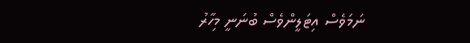ނަމަވެސް އިޓަލީންވެސް ބުނަނީ މިހާރު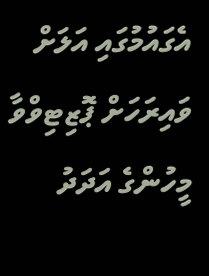އެގައުމުގައި އަލަށް ވައިރަހަށް ޕޮޒިޓިވްވާ މީހުންގެ އަދަދު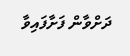ދަށްވާން ފަށާފައިވާ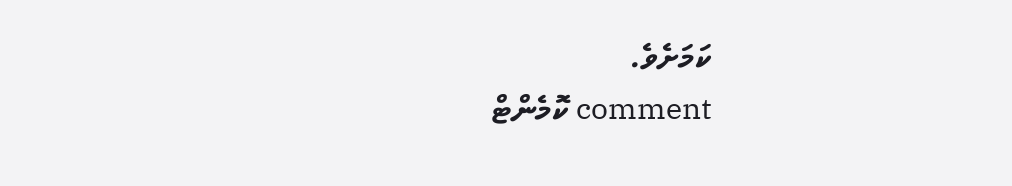ކަމަށެވެ.
comment ކޮމެންޓް